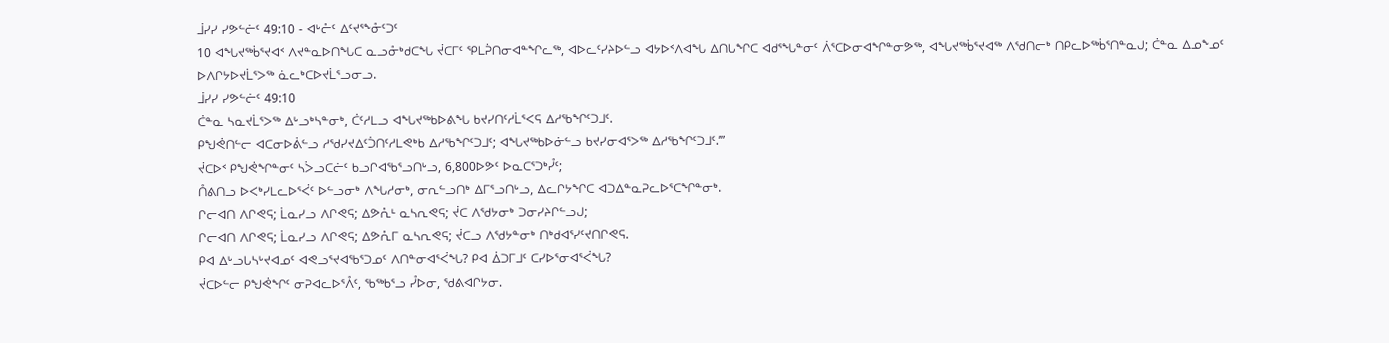ᒨᓯᓯ ᓯᕗᓪᓖᑦ 49:10 - ᐊᒡᓔᑦ ᐃᑦᔪᕐᖕᓁᑦᑐᑦ
10 ᐊᖓᔪᖅᑳᕐᔪᐊᑉ ᐱᔪᓐᓇᐅᑎᖓᑕ ᓇᓗᓁᒃᑯᑕᖓ ᔫᑕᒥᑦ ᕿᒪᕉᑎᓂᐊᓐᖏᓚᖅ, ᐊᐅᓚᑦᓯᔨᐅᓪᓗ ᐊᔭᐅᑉᐱᐊᖓ ᐃᑎᒐᖏᑕ ᐊᑯᕐᖓᓐᓂᑦ ᐲᕐᑕᐅᓂᐊᖏᓐᓂᕗᖅ, ᐊᖓᔪᖅᑳᕐᔪᐊᖅ ᐱᖁᑎᓕᒃ ᑎᑭᓚᐅᖅᑳᕐᑎᓐᓇᒍ; ᑖᓐᓇ ᐃᓄᖕᓄᑦ ᐅᐱᒋᔭᐅᔪᒫᕐᐳᖅ ᓈᓚᒃᑕᐅᔪᒫᕐᓗᓂᓗ.
ᒨᓯᓯ ᓯᕗᓪᓖᑦ 49:10
ᑖᓐᓇ ᓴᓇᔪᒫᕐᐳᖅ ᐃᒡᓗᒃᓴᓐᓂᒃ, ᑖᑦᓱᒪᓗ ᐊᖓᔪᖅᑲᐅᕕᖓ ᑲᔪᓯᑎᑦᓱᒫᕐᐸᕋ ᐃᓱᖃᖏᑦᑐᒧᑦ.
ᑭᖑᕚᑎᓪᓕ ᐊᑕᓂᐅᕖᓪᓗ ᓱᖁᓯᔪᐃᑦᑑᑎᑦᓱᒪᕙᒃᑲ ᐃᓱᖃᖏᑦᑐᒧᑦ; ᐊᖓᔪᖅᑲᐅᓃᓪᓗ ᑲᔪᓯᓂᐊᕐᐳᖅ ᐃᓱᖃᖏᑦᑐᒧᑦ.’”
ᔫᑕᐅᑉ ᑭᖑᕚᖏᓐᓂᑦ ᓴᐴᓗᑕᓖᑦ ᑲᓗᒋᐊᖃᕐᓗᑎᒡᓗ, 6,800ᐅᕗᑦ ᐅᓇᑕᕐᑐᒃᓮᑦ;
ᑍᕕᑎᓗ ᐅᐸᒃᓯᒪᓚᐅᕐᐹᑦ ᐅᓪᓗᓂᒃ ᐱᖓᓱᓂᒃ, ᓂᕆᓪᓗᑎᒃ ᐃᒥᕐᓗᑎᒡᓗ, ᐃᓚᒋᔭᖏᑕ ᐊᑐᐃᓐᓇᕈᓚᐅᕐᑕᖏᓐᓂᒃ.
ᒋᓕᐊᑎ ᐱᒋᕙᕋ; ᒫᓇᓯᓗ ᐱᒋᕙᕋ; ᐃᕗᕅᒻ ᓇᓴᕆᕙᕋ; ᔫᑕ ᐱᖁᔭᓂᒃ ᑐᓂᓯᔨᒋᓪᓗᒍ;
ᒋᓕᐊᑎ ᐱᒋᕙᕋ; ᒫᓇᓯᓗ ᐱᒋᕙᕋ; ᐃᕗᕅᒥ ᓇᓴᕆᕙᕋ; ᔫᑕᓗ ᐱᖁᔭᓐᓂᒃ ᑎᒃᑯᐊᕐᓯᑦᔪᑎᒋᕙᕋ.
ᑭᐊ ᐃᒡᓗᒐᓴᒡᔪᐊᓄᑦ ᐊᕙᓗᕐᔪᐊᖃᕐᑐᓄᑦ ᐱᑎᓐᓂᐊᕐᐹᖓ? ᑭᐊ ᐄᑐᒥᒧᑦ ᑕᓯᐅᕐᓂᐊᕐᐹᖓ?
ᔫᑕᐅᓪᓕ ᑭᖑᕚᖏᑦ ᓂᕈᐊᓚᐅᕐᐰᑦ, ᖃᖅᑲᕐᓗ ᓮᐅᓂ, ᖁᕕᐊᒋᔭᓂ.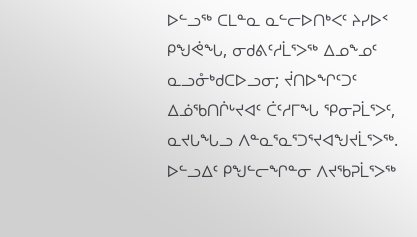ᐅᓪᓗᖅ ᑕᒪᓐᓇ ᓇᓪᓕᐅᑎᒃᐸᑦ ᔨᓯᐅᑉ ᑭᖑᕚᖓ, ᓂᑯᕕᑦᓱᒫᕐᐳᖅ ᐃᓄᖕᓄᑦ ᓇᓗᓁᒃᑯᑕᐅᓗᓂ; ᔫᑎᐅᖏᑦᑐᑦ ᐃᓅᖃᑎᒌᒡᔪᐊᑦ ᑖᑦᓱᒥᖓ ᕿᓂᕈᒫᕐᐳᑦ, ᓇᔪᒐᖓᓗ ᐱᓐᓇᕐᓇᕐᑐᕐᔪᐊᖑᔪᒫᕐᐳᖅ.
ᐅᓪᓗᐃᑦ ᑭᖑᓪᓕᖏᓐᓂ ᐱᔪᖃᕈᒫᕐᐳᖅ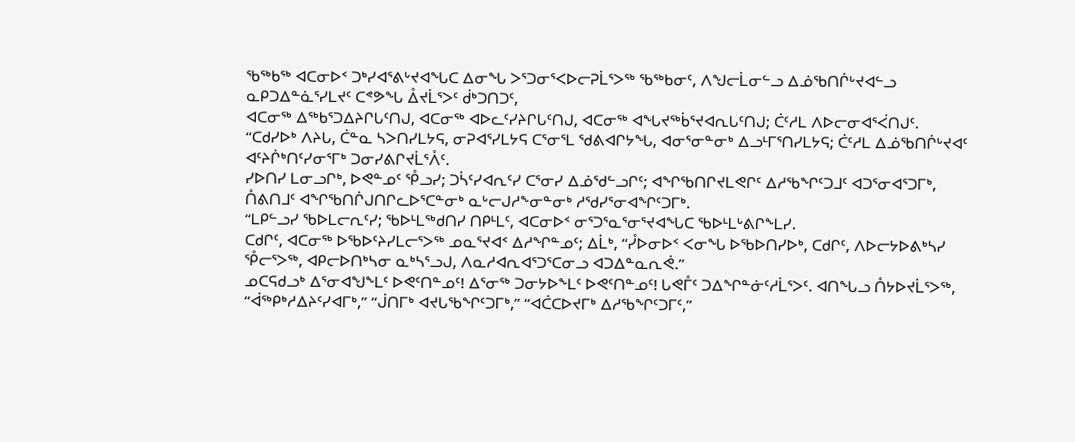ᖃᖅᑲᖅ ᐊᑕᓂᐅᑉ ᑐᒃᓯᐊᕐᕕᒡᔪᐊᖓᑕ ᐃᓂᖓ ᐳᕐᑐᓂᕐᐸᐅᓕᕈᒫᕐᐳᖅ ᖃᖅᑲᓂᑦ, ᐱᖑᓕᒫᓂᓪᓗ ᐃᓅᖃᑎᒌᒡᔪᐊᓪᓗ ᓇᑭᑐᐃᓐᓈᕐᓯᒪᔪᑦ ᑕᕝᕗᖓ ᐂᔪᒫᕐᐳᑦ ᑰᒃᑐᑎᑐᑦ,
ᐊᑕᓂᖅ ᐃᖅᑲᕐᑐᐃᔨᒋᒐᑦᑎᒍ, ᐊᑕᓂᖅ ᐊᐅᓚᑦᓯᔨᒋᒐᑦᑎᒍ, ᐊᑕᓂᖅ ᐊᖓᔪᖅᑳᕐᔪᐊᕆᒐᑦᑎᒍ; ᑖᑦᓱᒪ ᐱᐅᓕᓂᐊᕐᐹᑎᒍᑦ.
“ᑕᑯᓯᐅᒃ ᐱᔨᒐ, ᑖᓐᓇ ᓴᐳᑎᓯᒪᔭᕋ, ᓂᕈᐊᕐᓯᒪᔭᕋ ᑕᕐᓂᕐᒪ ᖁᕕᐊᒋᔭᖓ, ᐊᓂᕐᓂᓐᓂᒃ ᐃᓗᒻᒥᕐᑎᓯᒪᔭᕋ; ᑖᑦᓱᒪ ᐃᓅᖃᑎᒌᒡᔪᐊᑦ ᐊᑦᔨᒌᒃᑎᑦᓯᓂᕐᒥᒃ ᑐᓂᓯᕕᒋᔪᒫᕐᐰᑦ.
ᓯᐅᑎᓯ ᒪᓂᓗᒋᒃ, ᐅᕙᓐᓄᑦ ᕾᓗᓯ; ᑐᓵᑦᓯᐊᕆᑦᓯ ᑕᕐᓂᓯ ᐃᓅᖁᓪᓗᒋᑦ; ᐊᖏᖃᑎᒋᔪᒪᕙᒋᑦ ᐃᓱᖃᖏᑦᑐᒧᑦ ᐊᑐᕐᓂᐊᕐᑐᒥᒃ, ᑍᕕᑎᒧᑦ ᐊᖏᖃᑎᒌᒍᑎᒋᓚᐅᕐᑕᓐᓂᒃ ᓇᒡᓕᒍᓱᖕᓂᓐᓂᒃ ᓱᖁᓯᕐᓂᐊᖏᑦᑐᒥᒃ.
“ᒪᑭᓪᓗᓯ ᖃᐅᒪᓕᕆᑦᓯ; ᖃᐅᒻᒪᖅᑯᑎᓯ ᑎᑭᒻᒪᑦ, ᐊᑕᓂᐅᑉ ᓂᕐᑐᕐᓇᕐᓂᕐᔪᐊᖓᑕ ᖃᐅᒻᒪᒡᕕᒋᖕᒪᓯ.
ᑕᑯᒋᑦ, ᐊᑕᓂᖅ ᐅᖃᐅᑦᔨᓯᒪᓕᕐᐳᖅ ᓄᓇᕐᔪᐊᑉ ᐃᓱᖏᓐᓄᑦ; ᐃᒫᒃ, “ᓮᐅᓂᐅᑉ ᐸᓂᖓ ᐅᖃᐅᑎᓯᐅᒃ, ᑕᑯᒋᑦ, ᐱᐅᓕᔭᐅᕕᒃᓴᓯ ᕾᓕᕐᐳᖅ, ᐊᑭᓕᐅᑎᒃᓴᓂ ᓇᒃᓴᕐᓗᒍ, ᐱᓇᓱᐊᕆᐊᕐᑐᕐᑕᓂᓗ ᐊᑐᐃᓐᓇᕆᕚ.”
ᓄᑕᕋᑯᓗᒃ ᐃᕐᓂᐊᖑᖕᒪᑦ ᐅᕙᑦᑎᓐᓄᑦ! ᐃᕐᓂᖅ ᑐᓂᔭᐅᖕᒪᑦ ᐅᕙᑦᑎᓐᓄᑦ! ᒐᕙᒤᑦ ᑐᐃᖏᓐᓃᑦᓱᒫᕐᐳᑦ. ᐊᑎᖓᓗ ᑍᔭᐅᔪᒫᕐᐳᖅ, “ᐋᖅᑭᒃᓱᐃᔨᑦᓯᐊᒥᒃ,” “ᒎᑎᒥᒃ ᐊᔪᒐᖃᖏᑦᑐᒥᒃ,” “ᐊᑖᑕᐅᔪᒥᒃ ᐃᓱᖃᖏᑦᑐᒥᑦ,”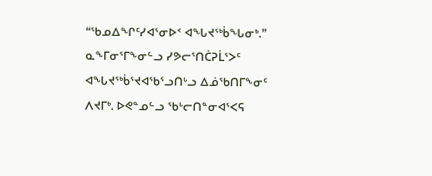“ᖃᓄᐃᖏᑦᓯᐊᕐᓂᐅᑉ ᐊᖓᔪᖅᑳᖓᓂᒃ.”
ᓇᖕᒥᓂᕐᒥᖕᓂᓪᓗ ᓯᕗᓕᕐᑎᑖᕈᒫᕐᐳᑦ ᐊᖓᔪᖅᑳᕐᔪᐊᖃᕐᓗᑎᒡᓗ ᐃᓅᖃᑎᒥᖕᓂᑦ ᐱᔪᒥᒃ. ᐅᕙᓐᓄᓪᓗ ᖃᒡᓕᑎᓐᓂᐊᕐᐸᕋ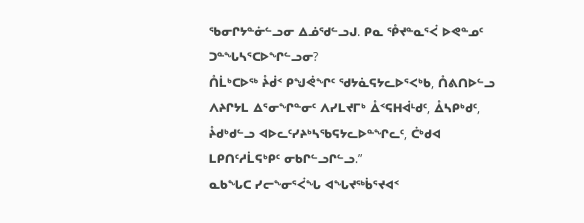ᖃᓂᒋᔭᓐᓃᓪᓗᓂ ᐃᓅᖁᓪᓗᒍ. ᑭᓇ ᕾᔪᓐᓇᕐᐹ ᐅᕙᓐᓄᑦ ᑐᓐᖓᓴᕐᑕᐅᖏᓪᓗᓂ?
ᑍᒫᒃᑕᐅᖅ ᔧᑰᑉ ᑭᖑᕚᖏᑦ ᖁᔭᓈᕋᔭᓚᐅᕐᐸᒃᑲ, ᑍᕕᑎᐅᓪᓗ ᐱᔨᒋᔭᒪ ᐃᕐᓂᖏᓐᓂᑦ ᐱᓯᒪᔪᒥᒃ ᐂᑉᕋᕼᐋᒻᑯᑦ, ᐂᓴᑭᒃᑯᑦ, ᔧᑯᒃᑯᓪᓗ ᐊᐅᓚᑦᓯᔨᒃᓴᖃᕋᔭᓚᐅᓐᖏᓚᑦ, ᑖᒃᑯᐊ ᒪᑭᑎᑦᓱᒫᕋᒃᑭᑦ ᓂᑲᒋᓪᓗᒋᓪᓗ.”
ᓇᑲᖓᑕ ᓯᓕᖕᓂᕐᐹᖓ ᐊᖓᔪᖅᑳᕐᔪᐊᑉ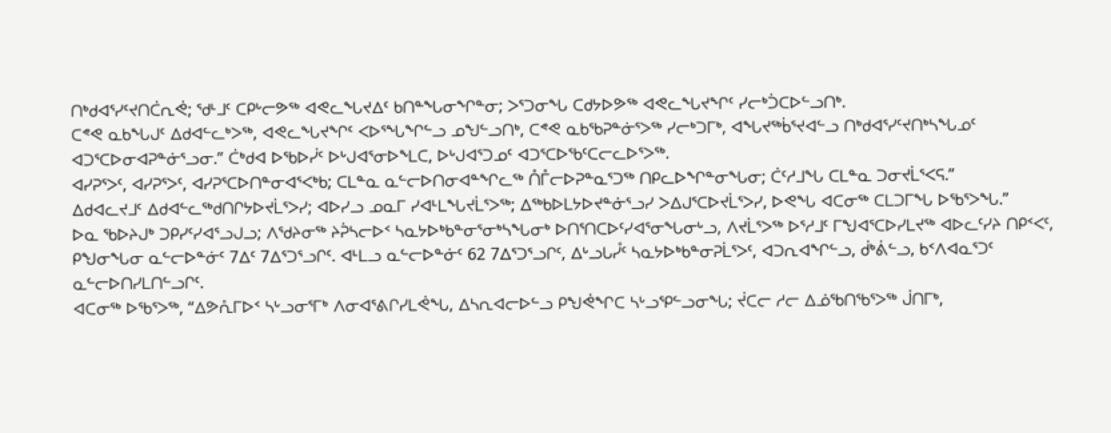ᑎᒃᑯᐊᕐᓯᑦᔪᑎᑖᕆᕚ; ᖁᒻᒧᑦ ᑕᑭᒡᓕᕗᖅ ᐊᕙᓚᖓᔪᐃᑦ ᑲᑎᓐᖓᓂᖏᓐᓂ; ᐳᕐᑐᓂᖓ ᑕᑯᔭᐅᕗᖅ ᐊᕙᓚᖓᔪᖏᑦ ᓯᓕᒃᑑᑕᐅᓪᓗᑎᒃ.
ᑕᕝᕙ ᓇᑲᖓᒍᑦ ᐃᑯᐊᓪᓚᒃᐳᖅ, ᐊᕙᓚᖓᔪᖏᑦ ᐸᐅᕐᖓᖏᓪᓗ ᓄᖑᓪᓗᑎᒃ, ᑕᕝᕙ ᓇᑲᖃᕈᓐᓃᕐᐳᖅ ᓯᓕᒃᑐᒥᒃ, ᐊᖓᔪᖅᑳᕐᔪᐊᓪᓗ ᑎᒃᑯᐊᕐᓯᑦᔪᑎᒃᓴᖓᓄᑦ ᐊᑐᕐᑕᐅᓂᐊᕈᓐᓃᕐᓗᓂ.” ᑖᒃᑯᐊ ᐅᖃᐅᓰᑦ ᐅᒡᒍᐊᕐᓂᐅᖕᒪᑕ, ᐅᒡᒍᐊᕐᑐᓄᑦ ᐊᑐᕐᑕᐅᖃᑦᑕᓕᓚᐅᕐᐳᖅ.
ᐊᓯᕈᕐᐳᑦ, ᐊᓯᕈᕐᐳᑦ, ᐊᓯᕈᕐᑕᐅᑎᓐᓂᐊᕐᐸᒃᑲ; ᑕᒪᓐᓇ ᓇᓪᓕᐅᑎᓂᐊᓐᖏᓚᖅ ᑍᒤᓕᐅᕈᓐᓇᕐᑐᖅ ᑎᑭᓚᐅᖏᓐᓂᖓᓂ; ᑖᑦᓱᒧᖓ ᑕᒪᓐᓇ ᑐᓂᔪᒫᕐᐸᕋ.”
ᐃᑯᐊᓚᔪᒧᑦ ᐃᑯᐊᓪᓚᖅᑯᑎᒋᔭᐅᔪᒫᕐᐳᓯ; ᐊᐅᓯᓗ ᓄᓇᒥ ᓯᐊᒻᒪᖓᔪᒫᕐᐳᖅ; ᐃᖅᑲᐅᒪᔭᐅᔪᓐᓃᕐᓗᓯ ᐳᐃᒍᕐᑕᐅᔪᒫᕐᐳᓯ, ᐅᕙᖓ ᐊᑕᓂᖅ ᑕᒪᑐᒥᖓ ᐅᖃᕐᐳᖓ.”
ᐅᓇ ᖃᐅᔨᒍᒃ ᑐᑭᓯᑦᓯᐊᕐᓗᒍᓗ; ᐱᖁᔨᓂᖅ ᔨᕉᓴᓕᐅᑉ ᓴᓇᔭᐅᒃᑲᓐᓂᕐᓂᒃᓴᖓᓂᒃ ᐅᑎᕐᑎᑕᐅᑦᓯᐊᕐᓂᖓᓂᒡᓗ, ᐱᔪᒫᕐᐳᖅ ᐅᕐᓱᒧᑦ ᒥᖑᐊᕐᑕᐅᓯᒪᔪᖅ ᐊᐅᓚᑦᓯᔨ ᑎᑭᑉᐸᑦ, ᑭᖑᓂᖓᓂ ᓇᓪᓕᐅᓐᓃᑦ 7ᐃᑦ 7ᐃᕐᑐᕐᓗᒋᑦ. ᐊᒻᒪᓗ ᓇᓪᓕᐅᓐᓃᑦ 62 7ᐃᕐᑐᕐᓗᒋᑦ, ᐃᒡᓗᒐᓮᑦ ᓴᓇᔭᐅᒃᑲᓐᓂᕈᒫᕐᐳᑦ, ᐊᑐᕆᐊᖏᓪᓗ, ᑰᒃᕖᓪᓗ, ᑲᑉᐱᐊᓇᕐᑐᑦ ᓇᓪᓕᐅᑎᓯᒪᑎᓪᓗᒋᑦ.
ᐊᑕᓂᖅ ᐅᖃᕐᐳᖅ, “ᐃᕗᕅᒥᐅᑉ ᓴᒡᓗᓂᕐᒥᒃ ᐱᓂᐊᕐᕕᒋᓯᒪᕚᖓ, ᐃᓴᕆᐊᓕᐅᓪᓗ ᑭᖑᕚᖏᑕ ᓴᒡᓗᕿᓪᓗᓂᖓ; ᔫᑕᓕ ᓱᓕ ᐃᓅᖃᑎᖃᕐᐳᖅ ᒎᑎᒥᒃ,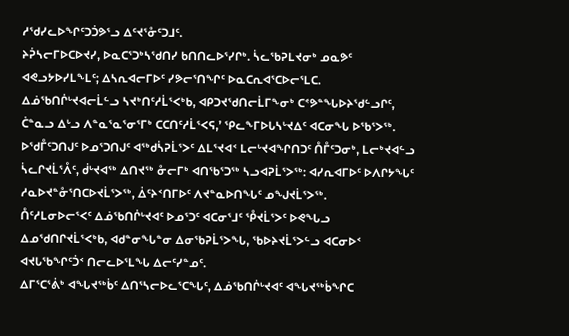ᓱᖁᓯᓚᐅᖏᑦᑐᑑᕗᕐᓗ ᐃᑦᔪᕐᓁᑦᑐᒧᑦ.
ᔨᕉᓴᓕᒥᐅᑕᐅᔪᓯ, ᐅᓇᑕᕐᑐᒃᓴᖁᑎᓯ ᑲᑎᑎᓚᐅᕐᓯᒋᒃ. ᓵᓚᖃᕈᒪᔪᓂᒃ ᓄᓇᕗᑦ ᐊᕙᓗᔭᐅᓯᒪᖕᒪᑦ; ᐃᓴᕆᐊᓕᒥᐅᑦ ᓯᕗᓕᕐᑎᖏᑦ ᐅᓇᑕᕆᐊᕐᑕᐅᓕᕐᒪᑕ.
ᐃᓅᖃᑎᒌᒡᔪᐊᓕᒫᓪᓗ ᓴᔪᒃᑎᑦᓱᒫᕐᐸᒃᑲ, ᐊᑭᑐᔪᖁᑎᓕᒫᒥᖕᓂᒃ ᑕᕝᕗᓐᖓᐅᔨᖁᓪᓗᒋᑦ, ᑖᓐᓇᓗ ᐃᒡᓗ ᐱᓐᓇᕐᓇᕐᓂᕐᒥᒃ ᑕᑕᑎᑦᓱᒫᕐᐸᕋ,’ ᕿᓚᖕᒥᐅᒐᓴᒡᔪᐃᑦ ᐊᑕᓂᖓ ᐅᖃᕐᐳᖅ.
ᐅᖁᒤᑦᑐᑎᒍᑦ ᐅᓄᕐᑐᑎᒍᑦ ᐊᖅᑯᓵᕈᒫᕐᐳᑦ ᐃᒪᕐᔪᐊᑉ ᒪᓕᒡᔪᐊᖏᑎᑐᑦ ᑍᒤᑦᑐᓂᒃ, ᒪᓕᒃᔪᐊᓪᓗ ᓵᓚᒋᔪᒫᕐᐰᑦ, ᑰᒡᔪᐊᖅ ᐃᑎᔪᖅ ᓁᓕᒥᒃ ᐊᑎᖃᕐᑐᖅ ᓴᓗᐊᕈᒫᕐᐳᖅ: ᐊᓯᕆᐊᒥᐅᑦ ᐅᐱᒋᔭᖓᑦ ᓱᓇᐅᔪᓐᓁᕐᑎᑕᐅᔪᒫᕐᐳᖅ, ᐄᑦᔨᑉᑎᒥᐅᑦ ᐱᔪᓐᓇᐅᑎᖓᑦ ᓄᖑᔪᒫᕐᐳᖅ.
ᑍᑦᓱᒪᓂᐅᓕᕐᐸᑦ ᐃᓅᖃᑎᒌᒡᔪᐊᑦ ᐅᓄᕐᑐᑦ ᐊᑕᓂᕐᒧᑦ ᕾᔪᒫᕐᐳᑦ ᐅᕙᖓᓗ ᐃᓄᖁᑎᒋᔪᒫᕐᐸᒃᑲ, ᐊᑯᓐᓂᖓᓐᓂ ᐃᓂᖃᕈᒫᕐᐳᖓ, ᖃᐅᔨᔪᒫᕐᐳᓪᓗ ᐊᑕᓂᐅᑉ ᐊᔪᒐᖃᖏᑦᑑᑉ ᑎᓕᓚᐅᕐᒪᖓ ᐃᓕᑦᓯᓐᓄᑦ.
ᐃᒥᕐᑕᕐᕖᒃ ᐊᖓᔪᖅᑳᑦ ᐃᑎᕐᓴᓕᐅᓚᕐᑕᖓᑦ, ᐃᓅᖃᑎᒌᒡᔪᐊᑦ ᐊᖓᔪᖅᑳᖏᑕ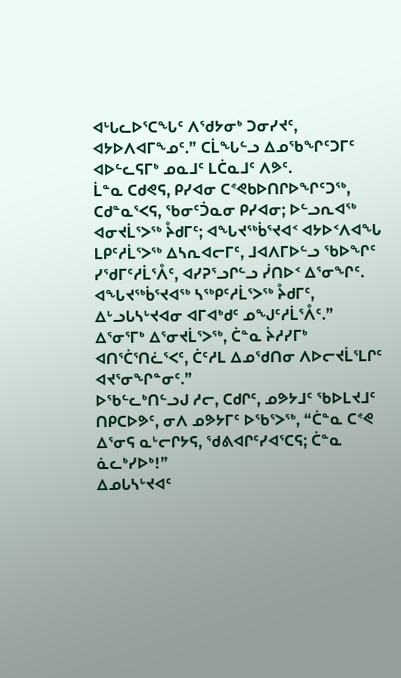ᐊᒡᒐᓚᐅᕐᑕᖓᑦ ᐱᖁᔭᓂᒃ ᑐᓂᓯᔪᑦ, ᐊᔭᐅᐱᐊᒥᖕᓄᑦ.” ᑕᒫᖓᓪᓗ ᐃᓄᖃᖏᑦᑐᒥᑦ ᐊᐅᓪᓚᕋᒥᒃ ᓄᓇᒧᑦ ᒪᑖᓇᒧᑦ ᐱᕗᑦ.
ᒫᓐᓇ ᑕᑯᕙᕋ, ᑭᓯᐊᓂ ᑕᕝᕙᑲᐅᑎᒋᐅᖏᑦᑐᖅ, ᑕᑯᓐᓇᕐᐸᕋ, ᖃᓂᑦᑑᓇᓂ ᑭᓯᐊᓂ; ᐅᓪᓗᕆᐊᖅ ᐊᓂᔪᒫᕐᐳᖅ ᔧᑯᒥᑦ; ᐊᖓᔪᖅᑳᕐᔪᐊᑉ ᐊᔭᐅᑉᐱᐊᖓ ᒪᑭᑦᓱᒫᕐᐳᖅ ᐃᓴᕆᐊᓕᒥᑦ, ᒧᐊᐱᒥᐅᓪᓗ ᖃᐅᖏᑦ ᓯᖁᒥᑦᓱᒫᕐᐰᑦ, ᐊᓯᕈᕐᓗᒋᓪᓗ ᓰᑎᐅᑉ ᐃᕐᓂᖏᑦ.
ᐊᖓᔪᖅᑳᕐᔪᐊᖅ ᓴᖅᑭᑦᓱᒫᕐᐳᖅ ᔧᑯᒥᑦ, ᐃᒡᓗᒐᓴᒡᔪᐊᓂ ᐊᒥᐊᒃᑯᑦ ᓄᖑᑦᓱᒫᕐᐰᑦ.”
ᐃᕐᓂᕐᒥᒃ ᐃᕐᓂᔪᒫᕐᐳᖅ, ᑖᓐᓇ ᔩᓱᓯᒥᒃ ᐊᑎᕐᑖᕐᑎᓛᕐᐸᑦ, ᑖᑦᓱᒪ ᐃᓄᖁᑎᓂ ᐱᐅᓕᔪᒫᕐᒪᒋᑦ ᐊᔪᕐᓂᖏᓐᓂᑦ.”
ᐅᖃᓪᓚᒃᑎᓪᓗᒍ ᓱᓕ, ᑕᑯᒋᑦ, ᓄᕗᔭᒧᑦ ᖃᐅᒪᔪᒧᑦ ᑎᑭᑕᐅᕗᑦ, ᓂᐱ ᓄᕗᔭᒥᑦ ᐅᖃᕐᐳᖅ, “ᑖᓐᓇ ᑕᕝᕙ ᐃᕐᓂᕋ ᓇᒡᓕᒋᔭᕋ, ᖁᕕᐊᒋᑦᓯᐊᕐᑕᕋ; ᑖᓐᓇ ᓈᓚᒃᓯᐅᒃ!”
ᐃᓄᒐᓴᒡᔪᐊᑦ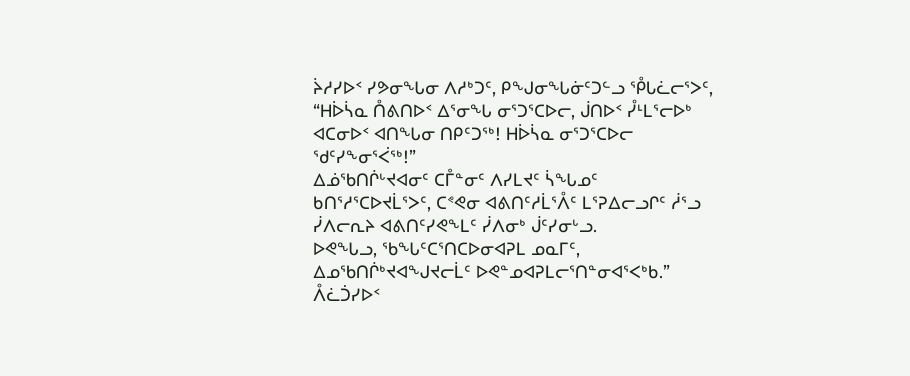ᔩᓱᓯᐅᑉ ᓯᕗᓂᖓᓂ ᐱᓱᒃᑐᑦ, ᑭᖑᓂᖓᓃᑦᑐᓪᓗ ᕾᒐᓛᓕᕐᐳᑦ, “ᕼᐆᓵᓇ ᑍᕕᑎᐅᑉ ᐃᕐᓂᖓ ᓂᕐᑐᕐᑕᐅᓕ, ᒎᑎᐅᑉ ᓮᒻᒪᕐᓕᐅᒃ ᐊᑕᓂᐅᑉ ᐊᑎᖓᓂ ᑎᑭᑦᑐᖅ! ᕼᐆᓵᓇ ᓂᕐᑐᕐᑕᐅᓕ ᖁᑦᓯᖕᓂᕐᐹᖅ!”
ᐃᓅᖃᑎᒌᒡᔪᐊᓂᑦ ᑕᒤᓐᓂᑦ ᐱᓯᒪᔪᑦ ᓵᖓᓄᑦ ᑲᑎᕐᓱᕐᑕᐅᔪᒫᕐᐳᑦ, ᑕᕝᕙᓂ ᐊᕕᑎᑦᓱᒫᕐᐰᑦ ᒪᕐᕈᐃᓕᓗᒋᑦ ᓲᕐᓗ ᓰᐱᓕᕆᔨ ᐊᕕᑎᑦᓯᕙᖕᒪᑦ ᓰᐱᓂᒃ ᒎᑦᓯᓂᒡᓗ.
ᐅᕙᖓᓗ, ᖃᖓᑦᑕᕐᑎᑕᐅᓂᐊᕈᒪ ᓄᓇᒥᑦ, ᐃᓄᖃᑎᒌᒃᔪᐊᖑᔪᓕᒫᑦ ᐅᕙᓐᓄᐊᕈᒪᓕᕐᑎᓐᓂᐊᕐᐸᒃᑲ.”
ᐰᓛᑑᓯᐅᑉ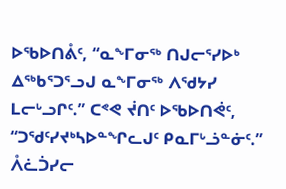ᐅᖃᐅᑎᕔᑦ, “ᓇᖕᒥᓂᖅ ᑎᒍᓕᕐᓯᐅᒃ ᐃᖅᑲᕐᑐᕐᓗᒍ ᓇᖕᒥᓂᖅ ᐱᖁᔭᓯ ᒪᓕᒡᓗᒋᑦ.” ᑕᕝᕙ ᔫᑎᑦ ᐅᖃᐅᑎᕚᑦ, “ᑐᖁᑦᓯᔪᒃᓴᐅᓐᖏᓚᒍᑦ ᑭᓇᒥᒡᓘᓐᓃᑦ.”
ᐰᓛᑑᓯᓕ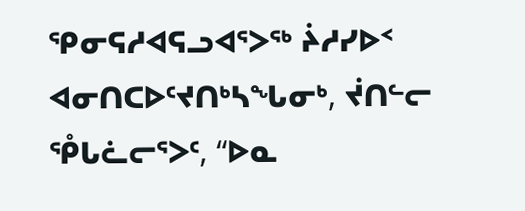ᕿᓂᕋᓱᐊᕋᓗᐊᕐᐳᖅ ᔩᓱᓯᐅᑉ ᐊᓂᑎᑕᐅᑦᔪᑎᒃᓴᖓᓂᒃ, ᔫᑎᓪᓕ ᕾᒐᓛᓕᕐᐳᑦ, “ᐅᓇ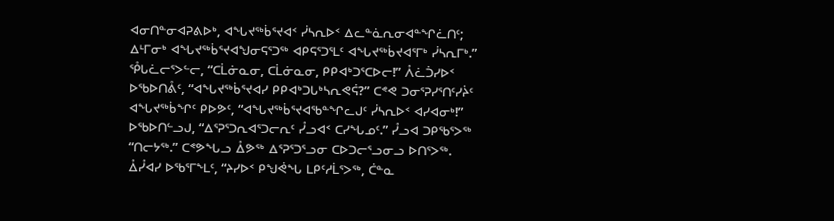ᐊᓂᑎᓐᓂᐊᕈᕕᐅᒃ, ᐊᖓᔪᖅᑳᕐᔪᐊᑉ ᓰᓴᕆᐅᑉ ᐃᓚᓐᓈᕆᓂᐊᓐᖏᓛᑎᑦ; ᐃᒻᒥᓂᒃ ᐊᖓᔪᖅᑳᕐᔪᐊᖑᓂᕋᕐᑐᖅ ᐊᑭᕋᕐᑐᕐᒪᑦ ᐊᖓᔪᖅᑳᔪᐊᕐᒥᒃ ᓰᓴᕆᒥᒃ.”
ᕾᒐᓛᓕᕐᐳᓪᓕ, “ᑕᒫᓃᓇᓂ, ᑕᒫᓃᓇᓂ, ᑭᑭᐊᒃᑐᕐᑕᐅᓕ!” ᐰᓛᑑᓯᐅᑉ ᐅᖃᐅᑎᕔᑦ, “ᐊᖓᔪᖅᑳᕐᔪᐊᓯ ᑭᑭᐊᒃᑐᒐᒃᓴᕆᕙᕌ?” ᑕᕝᕙ ᑐᓂᕐᕈᓯᕐᑎᑦᓯᔩᑦ ᐊᖓᔪᖅᑳᖏᑦ ᑭᐅᕗᑦ, “ᐊᖓᔪᖅᑳᕐᔪᐊᖃᓐᖏᓚᒍᑦ ᓰᓴᕆᐅᑉ ᐊᓯᐊᓂᒃ!”
ᐅᖃᐅᑎᓪᓗᒍ, “ᐃᕐᕈᕐᑐᕆᐊᕐᑐᓕᕆᑦ ᓮᓗᐊᑉ ᑕᓯᖓᓄᑦ.” ᓮᓗᐊ ᑐᑭᖃᕐᐳᖅ “ᑎᓕᔭᖅ.” ᑕᕝᕗᖓᓗ ᐂᕗᖅ ᐃᕐᕈᕐᑐᕐᓗᓂ ᑕᐅᑐᓕᕐᓗᓂᓗ ᐅᑎᕐᐳᖅ.
ᐂᓮᐊᓯ ᐅᖃᕐᒥᖕᒪᑦ, “ᔨᓯᐅᑉ ᑭᖑᕚᖓ ᒪᑭᑦᓱᒫᕐᐳᖅ, ᑖᓐᓇ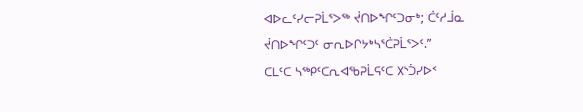ᐊᐅᓚᑦᓯᓕᕈᒫᕐᐳᖅ ᔫᑎᐅᖏᑦᑐᓂᒃ; ᑖᑦᓱᒨᓇ ᔫᑎᐅᖏᑦᑐᑦ ᓂᕆᐅᒋᔭᒃᓴᕐᑖᕈᒫᕐᐳᑦ.”
ᑕᒪᑦᑕ ᓴᖅᑭᑦᑕᕆᐊᖃᕈᒫᕋᑦᑕ ᙭ᔅᑑᓯᐅᑉ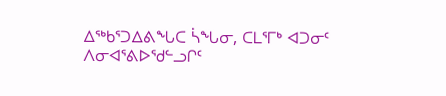ᐃᖅᑲᕐᑐᐃᕕᖓᑕ ᓵᖓᓂ, ᑕᒪᕐᒥᒃ ᐊᑐᓂᑦ ᐱᓂᐊᕐᕕᐅᖁᓪᓗᒋᑦ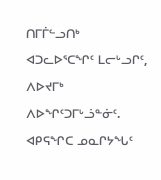ᑎᒥᒦᓪᓗᑎᒃ ᐊᑐᓚᐅᕐᑕᖏᑦ ᒪᓕᒡᓗᒋᑦ, ᐱᐅᔪᒥᒃ ᐱᐅᖏᑦᑐᒥᒡᓘᓐᓃᑦ.
ᐊᑭᕋᖏᑕ ᓄᓇᒋᔭᖓᑦ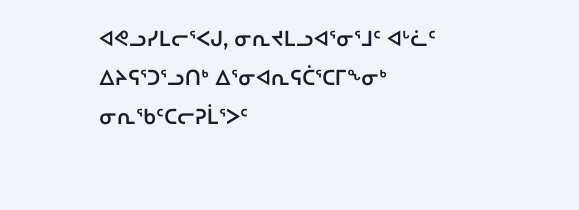ᐊᕙᓗᓯᒪᓕᕐᐸᒍ, ᓂᕆᔪᒪᓗᐊᕐᓂᕐᒧᑦ ᐊᒡᓛᑦ ᐃᔨᕋᕐᑐᕐᓗᑎᒃ ᐃᕐᓂᐊᕆᕋᑖᕐᑕᒥᖕᓂᒃ ᓂᕆᖃᑦᑕᓕᕈᒫᕐᐳᑦ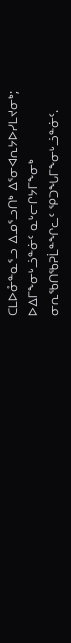ᑕᒪᐅᓁᓐᓇᕐᓗ ᐃᓄᕐᓗᑎᒃ ᐃᕐᓂᐊᕆᔭᐅᓯᒪᔪᓂᒃ; ᐅᐃᒥᖕᓂᒡᓘᓐᓃᑦ ᓇᒡᓕᒋᔭᒥᖕᓂᒃ ᓂᕆᖃᑎᖃᕈᒫᓐᖏᓚᑦ ᕿᑐᖓᒥᖕᓂᒡᓘᓐᓃᑦ.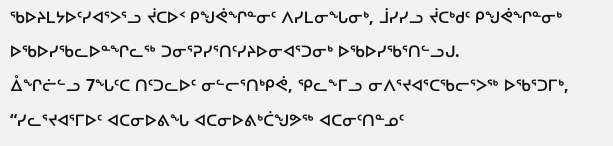ᖃᐅᔨᒪᔭᐅᑦᓯᐊᕐᐳᕐᓗ ᔫᑕᐅᑉ ᑭᖑᕚᖏᓐᓂᑦ ᐱᓯᒪᓂᖓᓂᒃ, ᒨᓯᓯᓗ ᔫᑕᒃᑯᑦ ᑭᖑᕚᖏᓐᓂᒃ ᐅᖃᐅᓯᖃᓚᐅᓐᖏᓚᖅ ᑐᓂᕐᕈᓯᕐᑎᑦᓯᔨᐅᓂᐊᕐᑐᓂᒃ ᐅᖃᐅᓯᖃᕐᑎᓪᓗᒍ.
ᐂᖏᓖᓪᓗ 7ᖓᑦᑕ ᑎᑦᑐᓚᐅᑦ ᓂᓪᓕᕐᑎᒃᑭᕚ, ᕿᓚᖕᒥᓗ ᓂᐱᕐᔪᐊᕐᑕᖃᓕᕐᐳᖅ ᐅᖃᕐᑐᒥᒃ, “ᓯᓚᕐᔪᐊᕐᒥᐅᑦ ᐊᑕᓂᐅᕕᖓ ᐊᑕᓂᐅᕕᒃᑖᖑᕗᖅ ᐊᑕᓂᑦᑎᓐᓄᑦ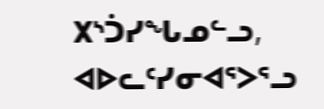᙭ᔅᑑᓯᖓᓄᓪᓗ, ᐊᐅᓚᑦᓯᓂᐊᕐᐳᕐᓗ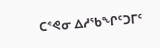ᑕᕝᕙᓂ ᐃᓱᖃᖏᑦᑐᒥᑦ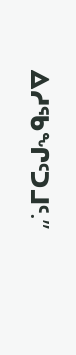ᐃᓱᖃᖏᑦᑐᒧᑦ.”